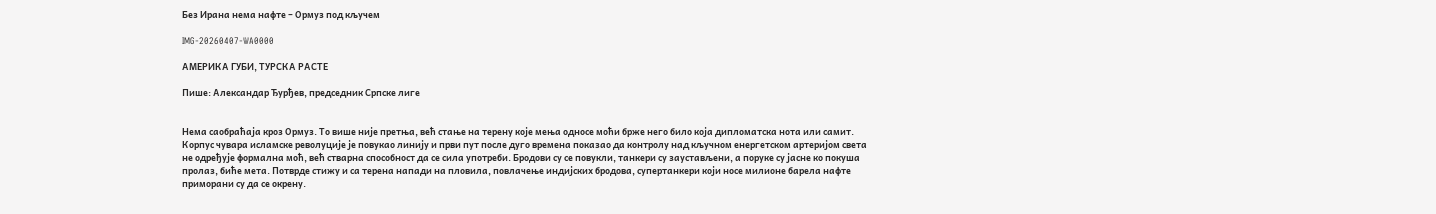Без Ирана нема нафте – Ормуз под кључем

IMG-20260407-WA0000

АМЕРИКА ГУБИ, ТУРСКА РАСТЕ

Пише: Александар Ђурђев, председник Српске лиге


Нема саобраћаја кроз Ормуз. То више није претња, већ стање на терену које мења односе моћи брже него било која дипломатска нота или самит. Корпус чувара исламске револуције је повукао линију и први пут после дуго времена показао да контролу над кључном енергетском артеријом света не одређује формална моћ, већ стварна способност да се сила употреби. Бродови су се повукли, танкери су заустављени, а поруке су јасне ко покуша пролаз, биће мета. Потврде стижу и са терена напади на пловила, повлачење индијских бродова, супертанкери који носе милионе барела нафте приморани су да се окрену.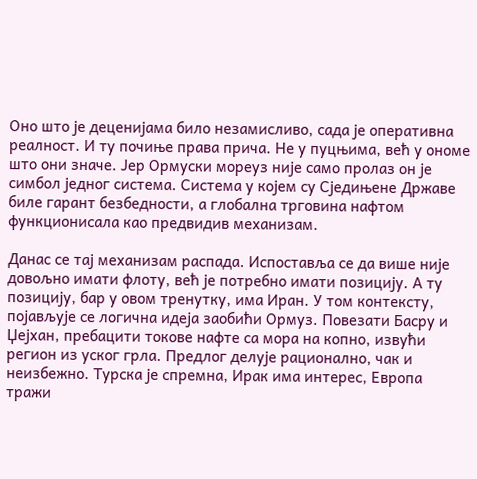Оно што је деценијама било незамисливо, сада је оперативна реалност. И ту почиње права прича. Не у пуцњима, већ у ономе што они значе. Јер Ормуски мореуз није само пролаз он је симбол једног система. Система у којем су Сједињене Државе биле гарант безбедности, а глобална трговина нафтом функционисала као предвидив механизам.

Данас се тај механизам распада. Испоставља се да више није довољно имати флоту, већ је потребно имати позицију. А ту позицију, бар у овом тренутку, има Иран. У том контексту, појављује се логична идеја заобићи Ормуз. Повезати Басру и Џејхан, пребацити токове нафте са мора на копно, извући регион из уског грла. Предлог делује рационално, чак и неизбежно. Турска је спремна, Ирак има интерес, Европа тражи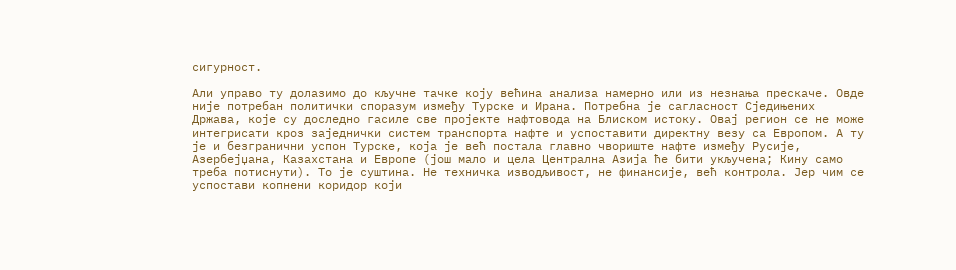сигурност.

Али управо ту долазимо до кључне тачке коју већина анализа намерно или из незнања прескаче. Овде није потребан политички споразум између Турске и Ирана. Потребна је сагласност Сједињених Држава, које су доследно гасиле све пројекте нафтовода на Блиском истоку. Овај регион се не може интегрисати кроз заједнички систем транспорта нафте и успоставити директну везу са Европом. А ту је и безгранични успон Турске, која је већ постала главно чвориште нафте између Русије, Азербејџана, Казахстана и Европе (још мало и цела Централна Азија ће бити укључена; Кину само треба потиснути). То је суштина. Не техничка изводљивост, не финансије, већ контрола. Јер чим се успостави копнени коридор који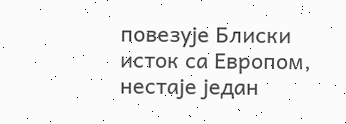повезује Блиски исток са Европом, нестаје један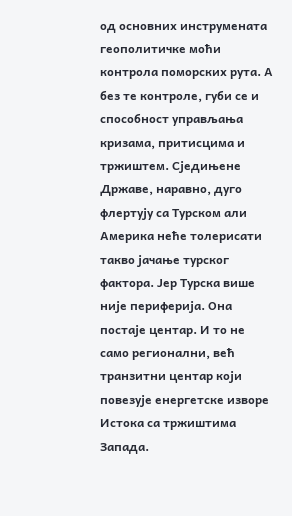од основних инструмената геополитичке моћи контрола поморских рута. А без те контроле, губи се и способност управљања кризама, притисцима и тржиштем. Сједињене Државе, наравно, дуго флертују са Турском али Америка неће толерисати такво јачање турског фактора. Јер Турска више није периферија. Она постаје центар. И то не само регионални, већ транзитни центар који повезује енергетске изворе Истока са тржиштима Запада.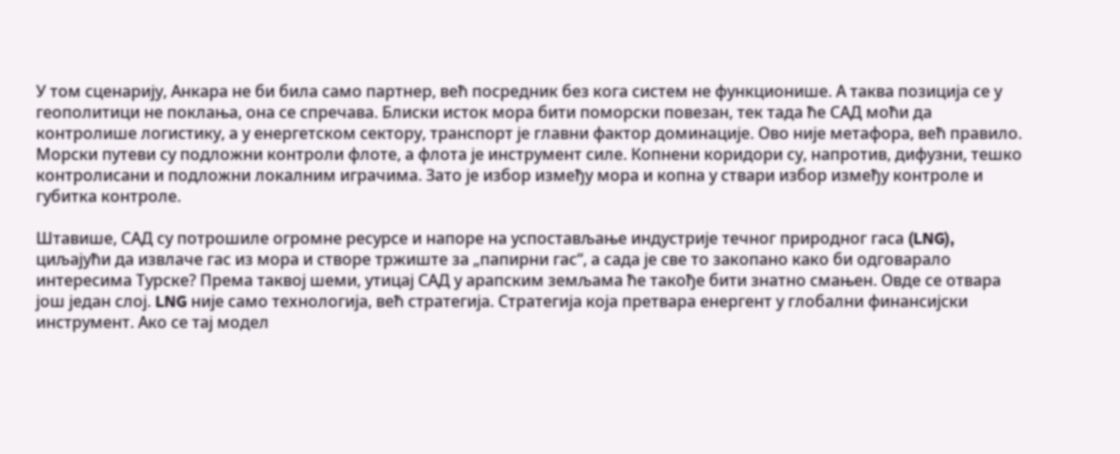У том сценарију, Анкара не би била само партнер, већ посредник без кога систем не функционише. А таква позиција се у геополитици не поклања, она се спречава. Блиски исток мора бити поморски повезан, тек тада ће САД моћи да контролише логистику, а у енергетском сектору, транспорт је главни фактор доминације. Ово није метафора, већ правило. Морски путеви су подложни контроли флоте, а флота је инструмент силе. Копнени коридори су, напротив, дифузни, тешко контролисани и подложни локалним играчима. Зато је избор између мора и копна у ствари избор између контроле и губитка контроле.

Штавише, САД су потрошиле огромне ресурсе и напоре на успостављање индустрије течног природног гаса (LNG), циљајући да извлаче гас из мора и створе тржиште за „папирни гас“, а сада је све то закопано како би одговарало интересима Турске? Према таквој шеми, утицај САД у арапским земљама ће такође бити знатно смањен. Овде се отвара још један слој. LNG није само технологија, већ стратегија. Стратегија која претвара енергент у глобални финансијски инструмент. Ако се тај модел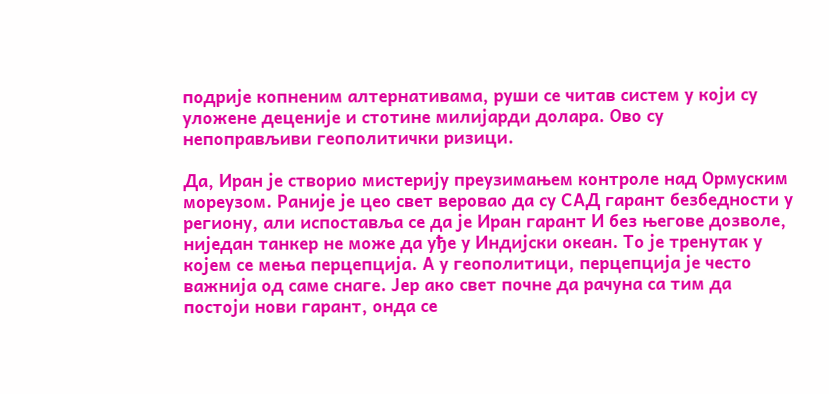подрије копненим алтернативама, руши се читав систем у који су уложене деценије и стотине милијарди долара. Ово су непоправљиви геополитички ризици.

Да, Иран је створио мистерију преузимањем контроле над Ормуским мореузом. Раније је цео свет веровао да су САД гарант безбедности у региону, али испоставља се да је Иран гарант И без његове дозволе, ниједан танкер не може да уђе у Индијски океан. То је тренутак у којем се мења перцепција. А у геополитици, перцепција је често важнија од саме снаге. Јер ако свет почне да рачуна са тим да постоји нови гарант, онда се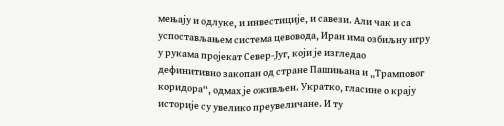мењају и одлуке, и инвестиције, и савези. Али чак и са успостављањем система цевовода, Иран има озбиљну игру у рукама пројекат Север-Југ, који је изгледао дефинитивно закопан од стране Пашињана и „Трамповог коридора“, одмах је оживљен. Укратко, гласине о крају историје су увелико преувеличане. И ту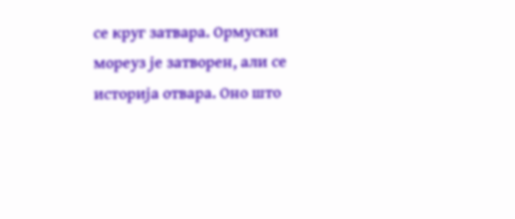се круг затвара. Ормуски мореуз је затворен, али се историја отвара. Оно што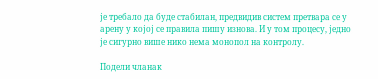је требало да буде стабилан, предвидив систем претвара се у арену у којој се правила пишу изнова. И у том процесу, једно је сигурно више нико нема монопол на контролу.

Подели чланак